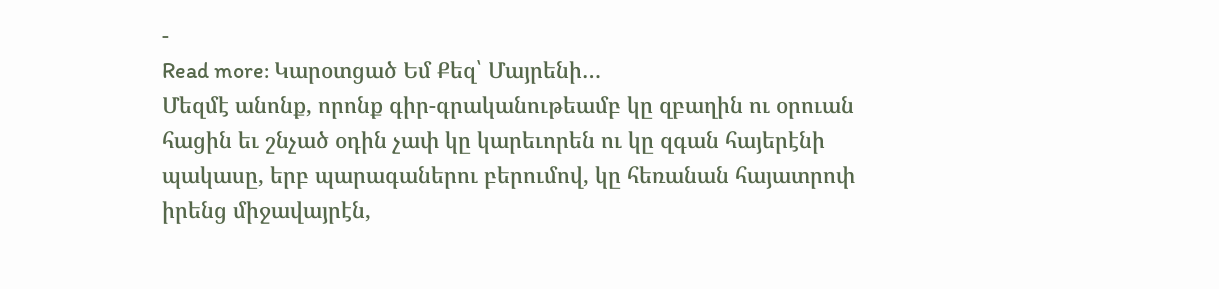-
Read more: Կարօտցած Եմ Քեզ՝ Մայրենի…
Մեզմէ անոնք, որոնք գիր-գրականութեամբ կը զբաղին ու օրուան հացին եւ շնչած օդին չափ կը կարեւորեն ու կը զգան հայերէնի պակասը, երբ պարագաներու բերումով, կը հեռանան հայատրոփ իրենց միջավայրէն,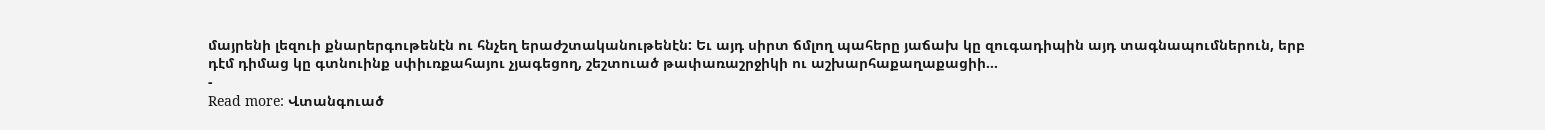մայրենի լեզուի քնարերգութենէն ու հնչեղ երաժշտականութենէն: Եւ այդ սիրտ ճմլող պահերը յաճախ կը զուգադիպին այդ տագնապումներուն, երբ դէմ դիմաց կը գտնուինք սփիւռքահայու չյագեցող, շեշտուած թափառաշրջիկի ու աշխարհաքաղաքացիի…
-
Read more: Վտանգուած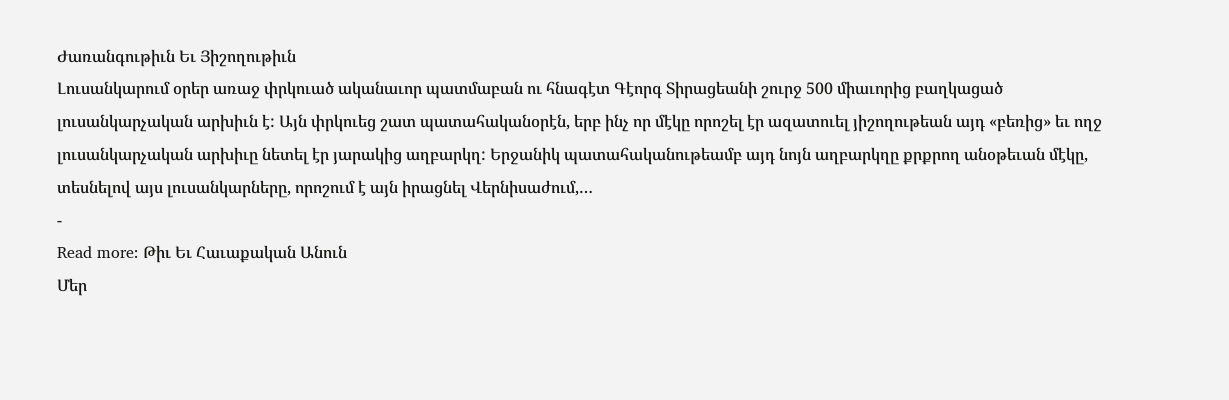Ժառանգութիւն Եւ Յիշողութիւն
Լուսանկարում օրեր առաջ փրկուած ականաւոր պատմաբան ու հնագէտ Գէորգ Տիրացեանի շուրջ 500 միաւորից բաղկացած լուսանկարչական արխիւն է: Այն փրկուեց շատ պատահականօրէն, երբ ինչ որ մէկը որոշել էր ազատուել յիշողութեան այդ «բեռից» եւ ողջ լուսանկարչական արխիւը նետել էր յարակից աղբարկղ: Երջանիկ պատահականութեամբ այդ նոյն աղբարկղը քրքրող անօթեւան մէկը, տեսնելով այս լուսանկարները, որոշում է այն իրացնել Վերնիսաժում,…
-
Read more: Թիւ Եւ Հաւաքական Անուն
Մեր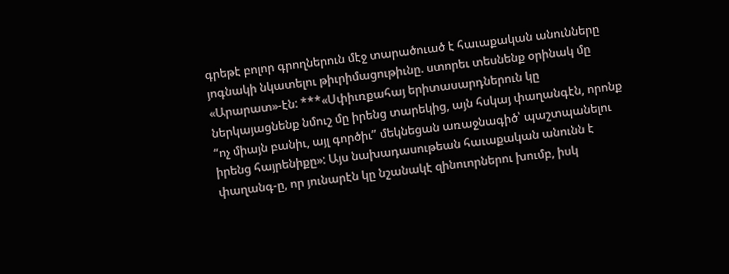գրեթէ բոլոր գրողներուն մէջ տարածուած է հաւաքական անունները յոգնակի նկատելու թիւրիմացութիւնը. ստորեւ տեսնենք օրինակ մը «Արարատ»-էն: ***«Սփիւռքահայ երիտասարդներուն կը ներկայացնենք նմուշ մը իրենց տարեկից, այն հսկայ փաղանգէն, որոնք “ոչ միայն բանիւ, այլ գործիւ” մեկնեցան առաջնագիծ՝ պաշտպանելու իրենց հայրենիքը»: Այս նախադասութեան հաւաքական անունն է փաղանգ-ը, որ յունարէն կը նշանակէ զինուորներու խումբ, իսկ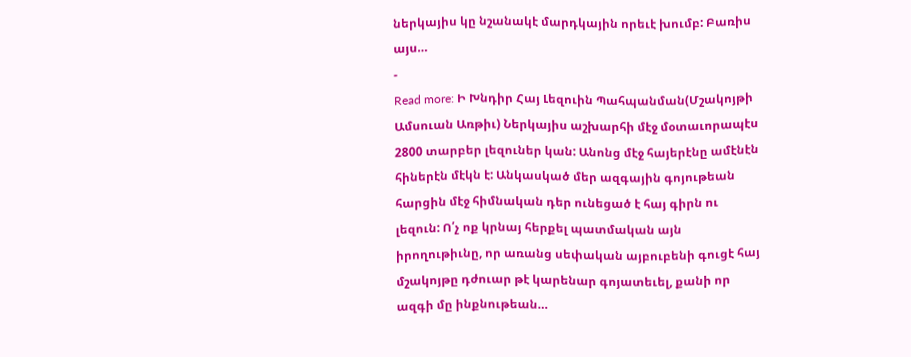ներկայիս կը նշանակէ մարդկային որեւէ խումբ: Բառիս այս…
-
Read more: Ի Խնդիր Հայ Լեզուին Պահպանման(Մշակոյթի Ամսուան Առթիւ) Ներկայիս աշխարհի մէջ մօտաւորապէս 2800 տարբեր լեզուներ կան: Անոնց մէջ հայերէնը ամէնէն հիներէն մէկն է: Անկասկած մեր ազգային գոյութեան հարցին մէջ հիմնական դեր ունեցած է հայ գիրն ու լեզուն: Ո՛չ ոք կրնայ հերքել պատմական այն իրողութիւնը, որ առանց սեփական այբուբենի գուցէ հայ մշակոյթը դժուար թէ կարենար գոյատեւել, քանի որ ազգի մը ինքնութեան…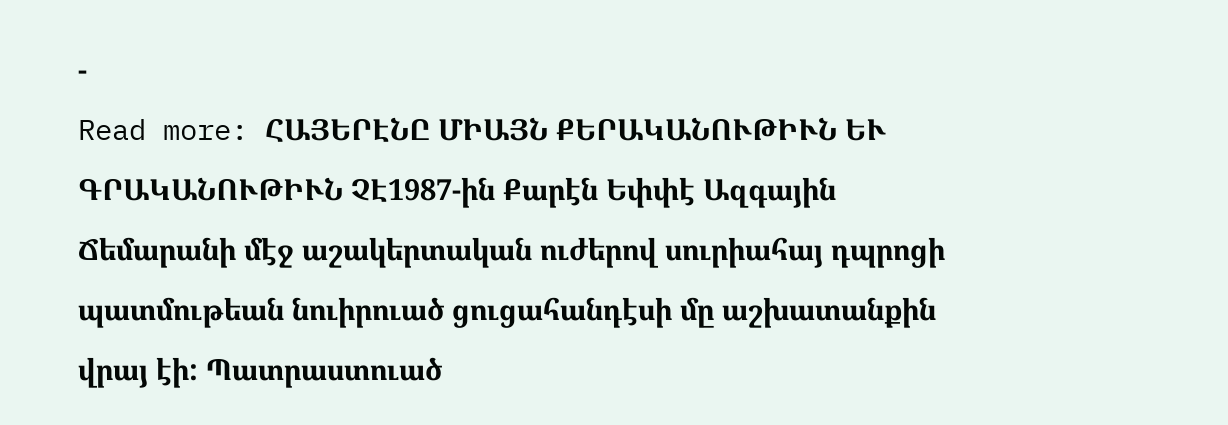-
Read more: ՀԱՅԵՐԷՆԸ ՄԻԱՅՆ ՔԵՐԱԿԱՆՈՒԹԻՒՆ ԵՒ ԳՐԱԿԱՆՈՒԹԻՒՆ ՉԷ1987-ին Քարէն Եփփէ Ազգային Ճեմարանի մէջ աշակերտական ուժերով սուրիահայ դպրոցի պատմութեան նուիրուած ցուցահանդէսի մը աշխատանքին վրայ էի: Պատրաստուած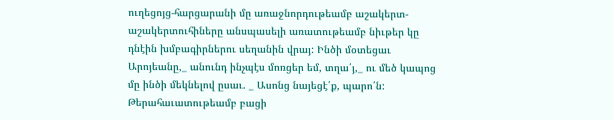ուղեցոյց-հարցարանի մը առաջնորդութեամբ աշակերտ-աշակերտուհիները անսպասելի առատութեամբ նիւթեր կը դնէին խմբագիրներու սեղանին վրայ: Ինծի մօտեցաւ Արոյեանը,_ անունդ ինչպէս մոռցեր եմ, տղա՛յ,_ ու մեծ կապոց մը ինծի մեկնելով ըսաւ. _ Ասոնց նայեցէ՛ք, պարո՛ն: Թերահաւատութեամբ բացի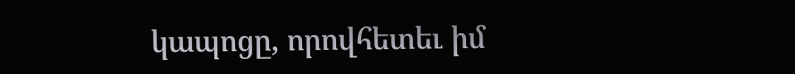կապոցը, որովհետեւ իմ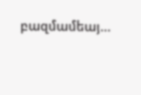բազմամեայ…